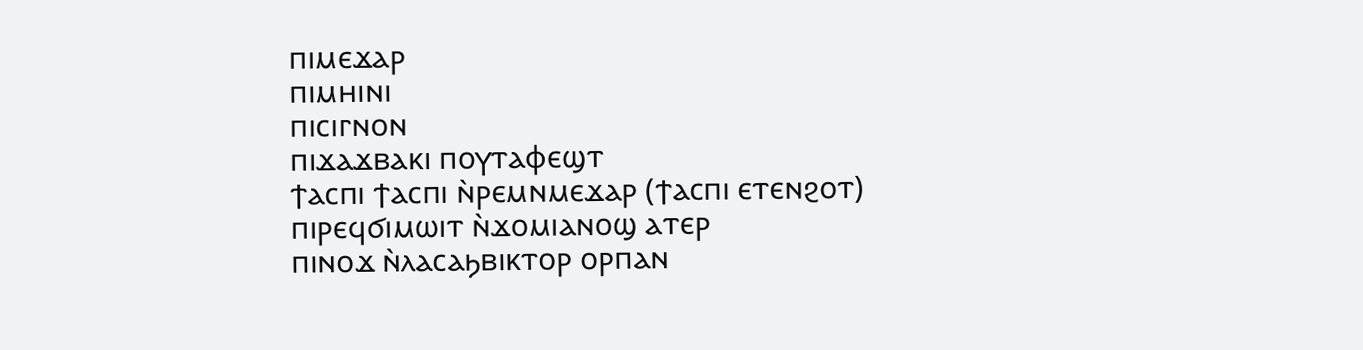ⲡⲓⲙⲉϫⲁⲣ
ⲡⲓⲙⲏⲓⲛⲓ
ⲡⲓⲥⲓⲅⲛⲟⲛ
ⲡⲓϫⲁϫⲃⲁⲕⲓ ⲡⲟⲩⲧⲁⲫⲉϣⲧ
ϯⲁⲥⲡⲓ ϯⲁⲥⲡⲓ ⲛ̀ⲣⲉⲙⲛⲙⲉϫⲁⲣ (ϯⲁⲥⲡⲓ ⲉⲧⲉⲛϩⲟⲧ)
ⲡⲓⲣⲉϥϭⲓⲙⲱⲓⲧ ⲛ̀ϫⲟⲙⲓⲁⲛⲟϣ ⲁⲧⲉⲣ
ⲡⲓⲛⲟϫ ⲛ̀ⲗⲁⲥⲁϧⲃⲓⲕⲧⲟⲣ ⲟⲣⲡⲁⲛ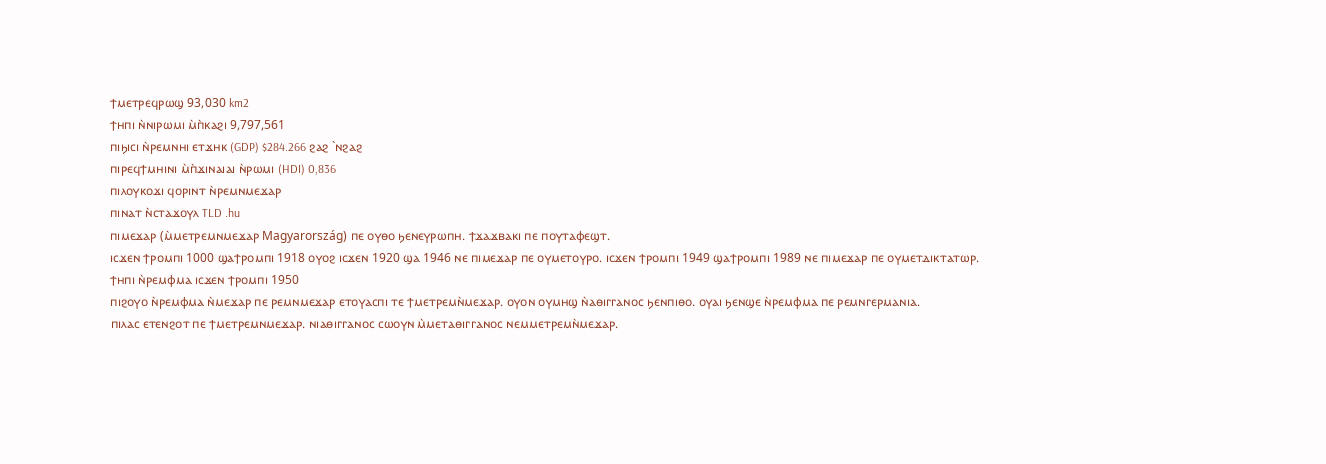ϯⲙⲉⲧⲣⲉϥⲣⲱϣ 93,030 km2
ϯⲏⲡⲓ ⲛ̀ⲛⲓⲣⲱⲙⲓ ⲙ̀ⲡ̀ⲕⲁϩⲓ 9,797,561
ⲡⲓϧⲓⲥⲓ ⲛ̀ⲣⲉⲙⲛⲏⲓ ⲉⲧϫⲏⲕ (GDP) $284.266 ϩⲁϩ `ⲛϩⲁϩ
ⲡⲓⲣⲉϥϯⲙⲏⲓⲛⲓ ⲙ̀ⲡ̀ϫⲓⲛⲁⲓⲁⲓ ⲛ̀ⲣⲱⲙⲓ (HDI) 0,836
ⲡⲓⲗⲟⲩⲕⲟϫⲓ ϥⲟⲣⲓⲛⲧ ⲛ̀ⲣⲉⲙⲛⲙⲉϫⲁⲣ
ⲡⲓⲛⲁⲧ ⲛ̀ⲥⲧⲁϫⲟⲩⲗ TLD .hu
ⲡⲓⲙⲉϫⲁⲣ (ⲙ̀ⲙⲉⲧⲣⲉⲙⲛⲙⲉϫⲁⲣ Magyarország) ⲡⲉ ⲟⲩⲑⲟ ϧⲉⲛⲉⲩⲣⲱⲡⲏ. ϯϫⲁϫⲃⲁⲕⲓ ⲡⲉ ⲡⲟⲩⲧⲁⲫⲉϣⲧ.
ⲓⲥϫⲉⲛ ϯⲣⲟⲙⲡⲓ 1000 ϣⲁϯⲣⲟⲙⲡⲓ 1918 ⲟⲩⲟϩ ⲓⲥϫⲉⲛ 1920 ϣⲁ 1946 ⲛⲉ ⲡⲓⲙⲉϫⲁⲣ ⲡⲉ ⲟⲩⲙⲉⲧⲟⲩⲣⲟ. ⲓⲥϫⲉⲛ ϯⲣⲟⲙⲡⲓ 1949 ϣⲁϯⲣⲟⲙⲡⲓ 1989 ⲛⲉ ⲡⲓⲙⲉϫⲁⲣ ⲡⲉ ⲟⲩⲙⲉⲧⲇⲓⲕⲧⲁⲧⲱⲣ.
ϯⲏⲡⲓ ⲛ̀ⲣⲉⲙⲫⲙⲁ ⲓⲥϫⲉⲛ ϯⲣⲟⲙⲡⲓ 1950
ⲡⲓϩⲟⲩⲟ ⲛ̀ⲣⲉⲙⲫⲙⲁ ⲛ̀ⲙⲉϫⲁⲣ ⲡⲉ ⲣⲉⲙⲛⲙⲉϫⲁⲣ ⲉⲧⲟⲩⲁⲥⲡⲓ ⲧⲉ ϯⲙⲉⲧⲣⲉⲙⲛ̀ⲙⲉϫⲁⲣ. ⲟⲩⲟⲛ ⲟⲩⲙⲏϣ ⲛ̀ⲁⲑⲓⲅⲅⲁⲛⲟⲥ ϧⲉⲛⲡⲓⲑⲟ. ⲟⲩⲁⲓ ϧⲉⲛϣⲉ ⲛ̀ⲣⲉⲙⲫⲙⲁ ⲡⲉ ⲣⲉⲙⲛⲅⲉⲣⲙⲁⲛⲓⲁ.
ⲡⲓⲗⲁⲥ ⲉⲧⲉⲛϩⲟⲧ ⲡⲉ ϯⲙⲉⲧⲣⲉⲙⲛⲙⲉϫⲁⲣ. ⲛⲓⲁⲑⲓⲅⲅⲁⲛⲟⲥ ⲥⲱⲟⲩⲛ ⲙ̀ⲙⲉⲧⲁⲑⲓⲅⲅⲁⲛⲟⲥ ⲛⲉⲙⲙⲉⲧⲣⲉⲙⲛ̀ⲙⲉϫⲁⲣ.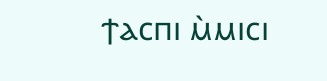ϯⲁⲥⲡⲓ ⲙ̀ⲙⲓⲥⲓ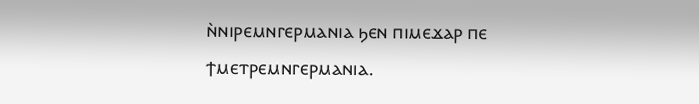ⲛ̀ⲛⲓⲣⲉⲙⲛⲅⲉⲣⲙⲁⲛⲓⲁ ϧⲉⲛ ⲡⲓⲙⲉϫⲁⲣ ⲡⲉ ϯⲙⲉⲧⲣⲉⲙⲛⲅⲉⲣⲙⲁⲛⲓⲁ.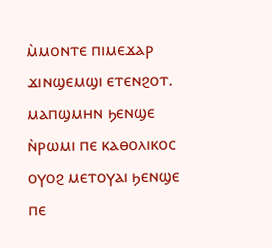ⲙ̀ⲙⲟⲛⲧⲉ ⲡⲓⲙⲉϫⲁⲣ ϫⲓⲛϣⲉⲙϣⲓ ⲉⲧⲉⲛϩⲟⲧ. ⲙⲁⲡϣⲙⲏⲛ ϧⲉⲛϣⲉ ⲛ̀ⲣⲱⲙⲓ ⲡⲉ ⲕⲁⲑⲟⲗⲓⲕⲟⲥ ⲟⲩⲟϩ ⲙⲉⲧⲟⲩⲁⲓ ϧⲉⲛϣⲉ ⲡⲉ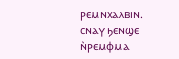ⲣⲉⲙⲛⲭⲁⲗⲃⲓⲛ. ⲥⲛⲁⲩ ϧⲉⲛϣⲉ ⲛ̀ⲣⲉⲙⲫⲙⲁ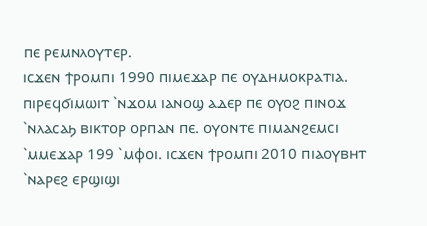ⲡⲉ ⲣⲉⲙⲛⲗⲟⲩⲧⲉⲣ.
ⲓⲥϫⲉⲛ ϯⲣⲟⲙⲡⲓ 1990 ⲡⲓⲙⲉϫⲁⲣ ⲡⲉ ⲟⲩⲇⲏⲙⲟⲕⲣⲁⲧⲓⲁ. ⲡⲓⲣⲉϥϭⲓⲙⲱⲓⲧ `ⲛϫⲟⲙ ⲓⲁⲛⲟϣ ⲁⲇⲉⲣ ⲡⲉ ⲟⲩⲟϩ ⲡⲓⲛⲟϫ `ⲛⲗⲁⲥⲁϧ ⲃⲓⲕⲧⲟⲣ ⲟⲣⲡⲁⲛ ⲡⲉ. ⲟⲩⲟⲛⲧⲉ ⲡⲓⲙⲁⲛϩⲉⲙⲥⲓ `ⲙⲙⲉϫⲁⲣ 199 `ⲙⲫⲟⲓ. ⲓⲥϫⲉⲛ ϯⲣⲟⲙⲡⲓ 2010 ⲡⲓⲁⲟⲩⲃⲏⲧ `ⲛⲁⲣⲉϩ ⲉⲣϣⲓϣⲓ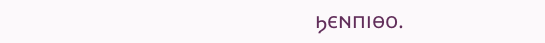ϧⲉⲛⲡⲓⲑⲟ.